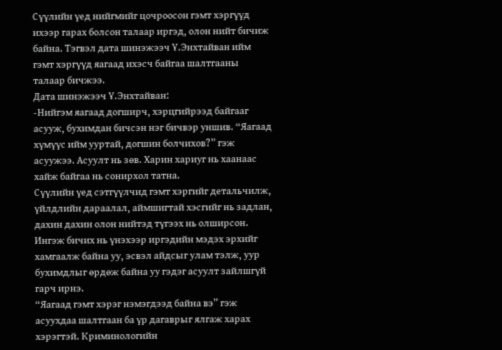Сүүлийн үед нийгмийг цочроосон гэмт хэргүүд ихээр гарах болсон талаар иргэд, олон нийт бичиж байна. Тэгвэл дата шинэжээч Ү.Энхтайван ийм гэмт хэргүүд яагаад ихэсч байгаа шалтгааны талаар бичжээ.
Дата шинэжээч Ү.Энхтайван:
-Нийгэм яагаад догширч, хэрцгийрээд байгааг асууж, бухимдан бичсэн нэг бичвэр уншив. “Яагаад хүмүүс ийм ууртай, догшин болчихов?” гэж асуужээ. Асуулт нь зөв. Харин хариуг нь хаанаас хайж байгаа нь сонирхол татна.
Сүүлийн үед сэтгүүлчид гэмт хэргийг детальчилж, үйлдлийн дараалал, аймшигтай хэсгийг нь задлан, дахин дахин олон нийтэд түгээх нь олширсон. Ингэж бичих нь үнэхээр иргэдийн мэдэх эрхийг хамгаалж байна уу, эсвэл айдсыг улам тэлж, уур бухимдлыг өрдөж байна уу гэдэг асуулт зайлшгүй гарч ирнэ.
“Яагаад гэмт хэрэг нэмэгдээд байна вэ” гэж асуухдаа шалтгаан ба үр дагаврыг ялгаж харах хэрэгтэй. Криминологийн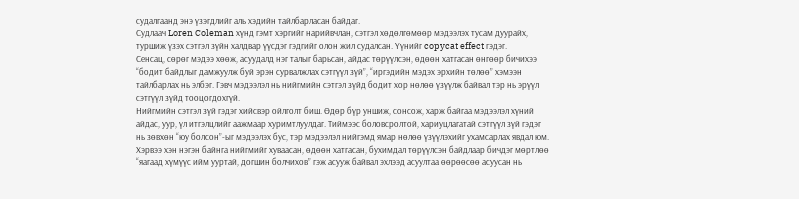судалгаанд энэ үзэгдлийг аль хэдийн тайлбарласан байдаг.
Судлаач Loren Coleman хүнд гэмт хэргийг нарийвчлан, сэтгэл хөдөлгөмөөр мэдээлэх тусам дуурайх, туршиж үзэх сэтгэл зүйн халдвар үүсдэг гэдгийг олон жил судалсан. Үүнийг copycat effect гэдэг.
Сенсац, сөрөг мэдээ хөөж, асуудалд нэг талыг барьсан, айдас төрүүлсэн, өдөөн хатгасан өнгөөр бичихээ “бодит байдлыг дамжуулж буй эрэн сурвалжлах сэтгүүл зүй”, “иргэдийн мэдэх эрхийн төлөө” хэмээн тайлбарлах нь элбэг. Гэвч мэдээлэл нь нийгмийн сэтгэл зүйд бодит хор нөлөө үзүүлж байвал тэр нь эрүүл сэтгүүл зүйд тооцогдохгүй.
Нийгмийн сэтгэл зүй гэдэг хийсвэр ойлголт биш. Өдөр бүр уншиж, сонсож, харж байгаа мэдээлэл хүний айдас, уур, үл итгэлцлийг аажмаар хуримтлуулдаг. Тиймээс боловсролтой, хариуцлагатай сэтгүүл зүй гэдэг нь зөвхөн “юу болсон”-ыг мэдээлэх бус, тэр мэдээлэл нийгэмд ямар нөлөө үзүүлэхийг ухамсарлах явдал юм.
Хэрвээ хэн нэгэн байнга нийгмийг хуваасан, өдөөн хатгасан, бухимдал төрүүлсэн байдлаар бичдэг мөртлөө “яагаад хүмүүс ийм ууртай, догшин болчихов” гэж асууж байвал эхлээд асуултаа өөрөөсөө асуусан нь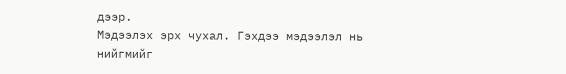дээр.
Мэдээлэх эрх чухал. Гэхдээ мэдээлэл нь нийгмийг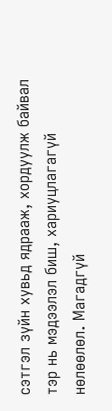сэтгэл зүйн хувьд ядрааж, хордуулж байвал тэр нь мэдээлэл биш, хариуцлагагүй нөлөөлөл. Магадгүй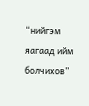“нийгэм яагаад ийм болчихов”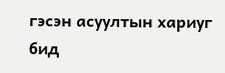гэсэн асуултын хариуг бид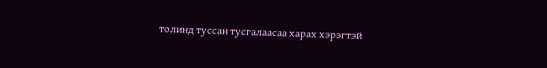толинд туссан тусгалаасаа харах хэрэгтэй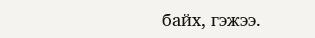байх, гэжээ.